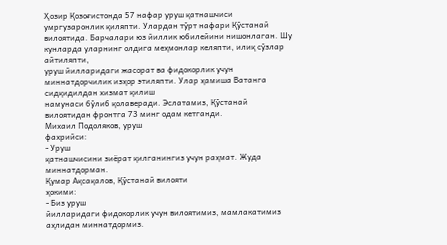Ҳозир Қозоғистонда 57 нафар уруш қатнашчиси умргузаронлик қиляпти. Улардан тўрт нафари Қўстанай вилоятида. Барчалари юз йиллик юбилейини нишонлаган. Шу кунларда уларнинг олдига меҳмонлар келяпти, илиқ сўзлар айтиляпти,
уруш йилларидаги жасорат ва фидокорлик учун миннатдорчилик изҳор этиляпти. Улар ҳамиша Ватанга сидқидилдан хизмат қилиш
намунаси бўлиб қолаверади. Эслатамиз, Қўстанай вилоятидан фронтга 73 минг одам кетганди.
Михаил Подоляков, уруш
фахрийси:
- Уруш
қатнашчисини зиёрат қилганингиз учун раҳмат. Жуда миннатдорман.
Қумар Ақсақалов, Қўстанай вилояти
ҳокими:
- Биз уруш
йилларидаги фидокорлик учун вилоятимиз, мамлакатимиз аҳлидан миннатдормиз.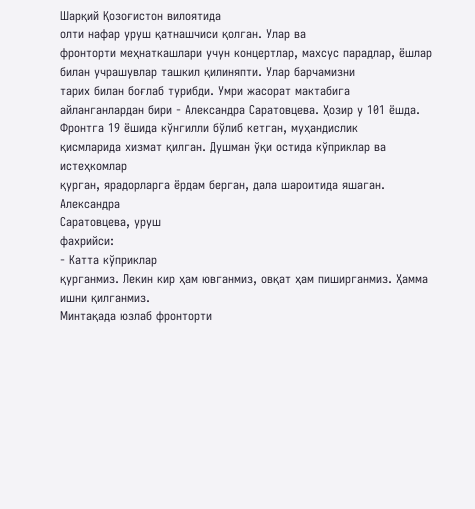Шарқий Қозоғистон вилоятида
олти нафар уруш қатнашчиси қолган. Улар ва
фронторти меҳнаткашлари учун концертлар, махсус парадлар, ёшлар
билан учрашувлар ташкил қилиняпти. Улар барчамизни
тарих билан боғлаб турибди. Умри жасорат мактабига айланганлардан бири - Александра Саратовцева. Ҳозир у 101 ёшда. Фронтга 19 ёшида кўнгилли бўлиб кетган, муҳандислик
қисмларида хизмат қилган. Душман ўқи остида кўприклар ва истеҳкомлар
қурган, ярадорларга ёрдам берган, дала шароитида яшаган.
Александра
Саратовцева, уруш
фахрийси:
- Катта кўприклар
қурганмиз. Лекин кир ҳам ювганмиз, овқат ҳам пиширганмиз. Ҳамма ишни қилганмиз.
Минтақада юзлаб фронторти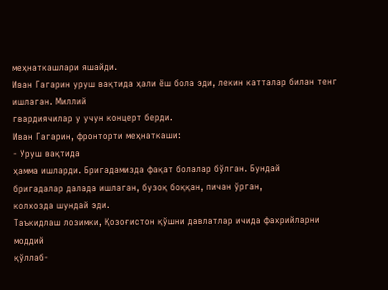меҳнаткашлари яшайди.
Иван Гагарин уруш вақтида ҳали ёш бола эди, лекин катталар билан тенг ишлаган. Миллий
гвардиячилар у учун концерт берди.
Иван Гагарин, фронторти меҳнаткаши:
- Уруш вақтида
ҳамма ишларди. Бригадамизда фақат болалар бўлган. Бундай
бригадалар далада ишлаган, бузоқ боққан, пичан ўрган,
колхозда шундай эди.
Таъкидлаш лозимки, Қозоғистон қўшни давлатлар ичида фахрийларни моддий
қўллаб-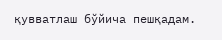қувватлаш бўйича пешқадам.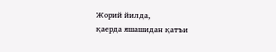Жорий йилда,
қаерда яшашидан қатъи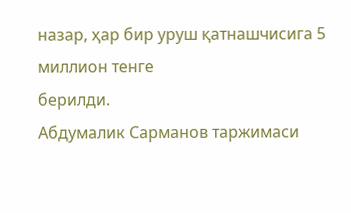назар, ҳар бир уруш қатнашчисига 5 миллион тенге
берилди.
Абдумалик Сарманов таржимаси